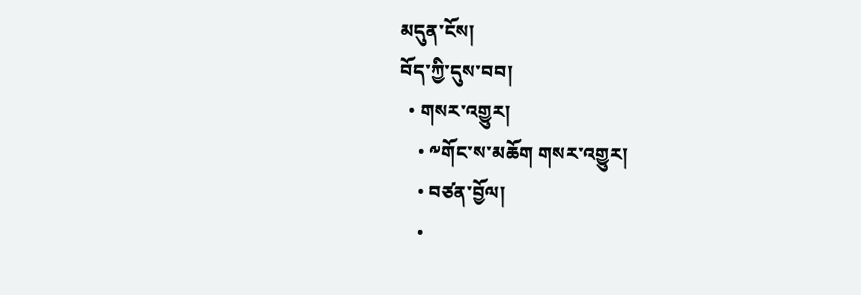མདུན་ངོས།
བོད་ཀྱི་དུས་བབ།
  • གསར་འགྱུར།
    • ༸གོང་ས་མཆོག གསར་འགྱུར།
    • བཙན་བྱོལ།
    •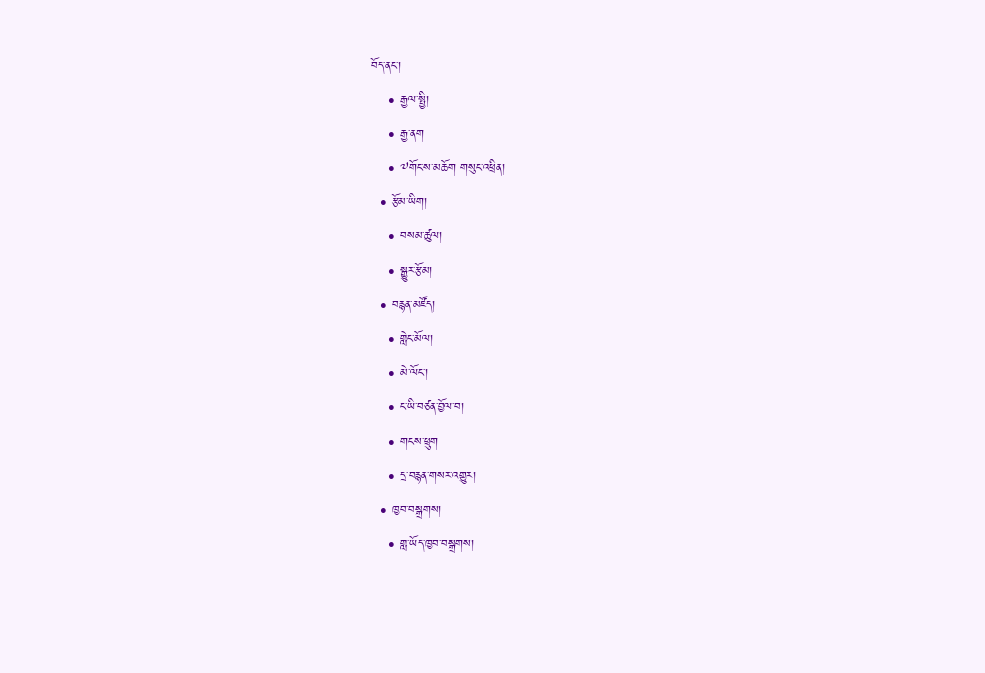བོད་ནང་།
    • རྒྱལ་སྤྱི།
    • རྒྱ་ནག
    • ༧གོང་ས་མཆོག གསུང་འཕྲིན།
  • རྩོམ་ཡིག།
    • བསམ་ཚུལ།
    • སྒྱུར་རྩོམ།
  • བརྙན་མཛོད།
    • གླེང་མོལ།
    • མེ་ལོང་།
    • ང་ཡི་བཙན་བྱོལ་བ།
    • གངས་ཕྲུག
    • དྲ་བརྙན་གསར་འགྱུར།
  • ཁྱབ་བསྒྲགས།
    • གླ་ཡོད་ཁྱབ་བསྒྲགས།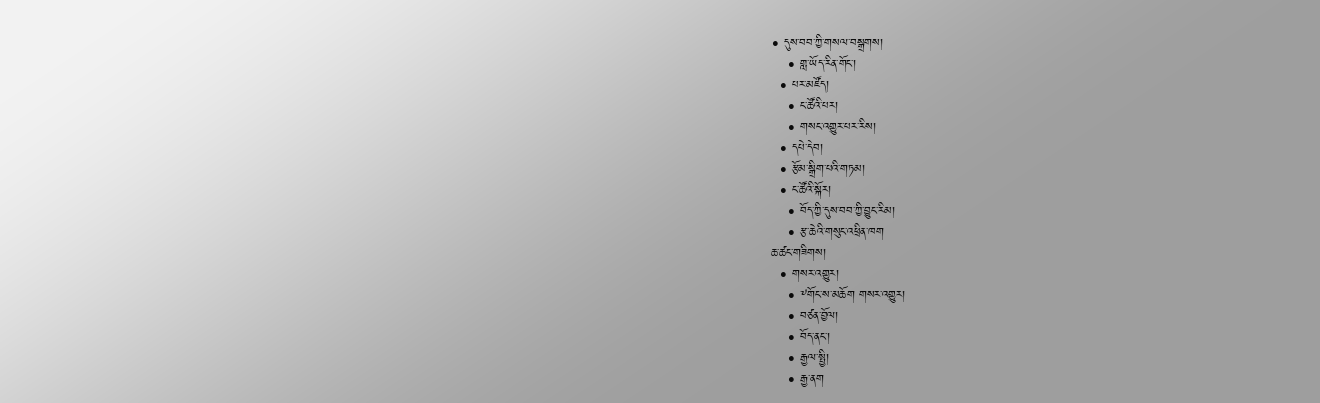• དུས་བབ་ཀྱི་གསལ་བསྒྲགས།
    • གླ་ཡོད་རིན་གོང་།
  • པར་མཛོད།
    • ང་ཚོའི་པར།
    • གསང་འགྱུར་པར་རིས།
  • དཔེ་དེབ།
  • རྩོམ་སྒྲིག་པའི་གཏམ།
  • ང་ཚོའི་སྐོར།
    • བོད་ཀྱི་དུས་བབ་ཀྱི་བྱུང་རིམ།
    • རྩ་ཆེའི་གསུང་འཕྲིན་ཁག
ཆ་ཚང་གཟིགས།
  • གསར་འགྱུར།
    • ༸གོང་ས་མཆོག གསར་འགྱུར།
    • བཙན་བྱོལ།
    • བོད་ནང་།
    • རྒྱལ་སྤྱི།
    • རྒྱ་ནག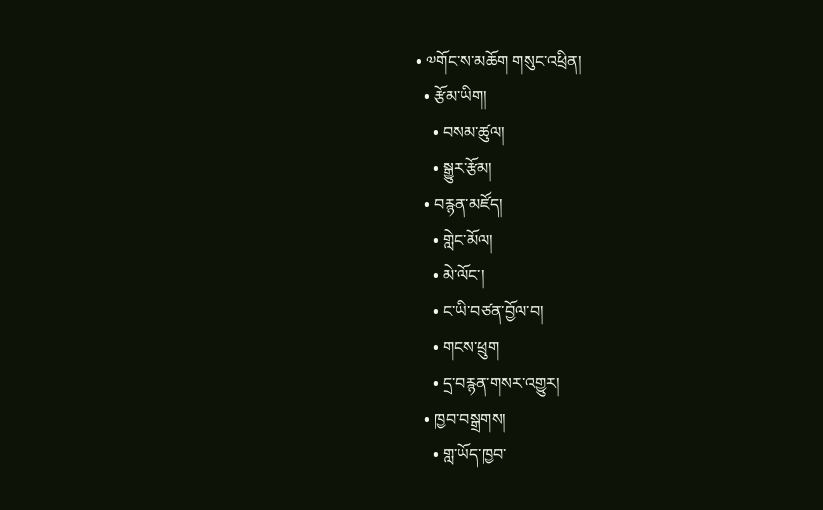• ༧གོང་ས་མཆོག གསུང་འཕྲིན།
  • རྩོམ་ཡིག།
    • བསམ་ཚུལ།
    • སྒྱུར་རྩོམ།
  • བརྙན་མཛོད།
    • གླེང་མོལ།
    • མེ་ལོང་།
    • ང་ཡི་བཙན་བྱོལ་བ།
    • གངས་ཕྲུག
    • དྲ་བརྙན་གསར་འགྱུར།
  • ཁྱབ་བསྒྲགས།
    • གླ་ཡོད་ཁྱབ་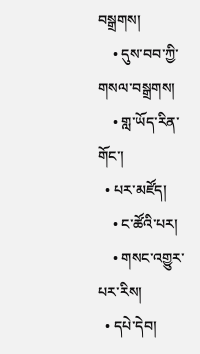བསྒྲགས།
    • དུས་བབ་ཀྱི་གསལ་བསྒྲགས།
    • གླ་ཡོད་རིན་གོང་།
  • པར་མཛོད།
    • ང་ཚོའི་པར།
    • གསང་འགྱུར་པར་རིས།
  • དཔེ་དེབ།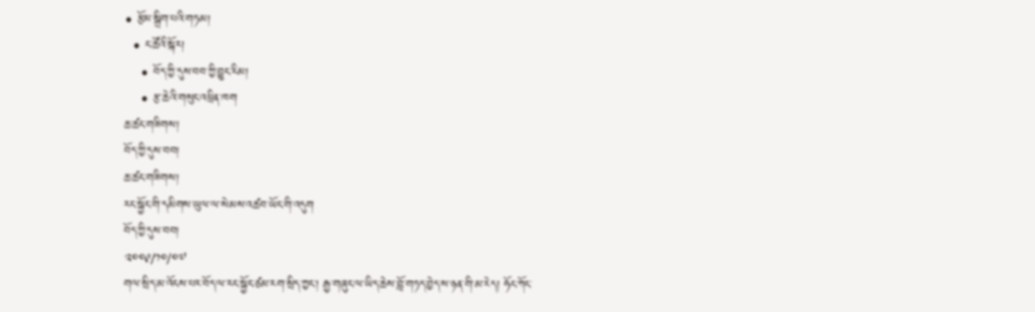• རྩོམ་སྒྲིག་པའི་གཏམ།
  • ང་ཚོའི་སྐོར།
    • བོད་ཀྱི་དུས་བབ་ཀྱི་བྱུང་རིམ།
    • རྩ་ཆེའི་གསུང་འཕྲིན་ཁག
ཆ་ཚང་གཟིགས།
བོད་ཀྱི་དུས་བབ།
ཆ་ཚང་གཟིགས།
རང་སྐྱོང་གི་དམིགས་ཡུལ་ལ་སེམས་འཚབ་ཡོང་གི་འདུག
བོད་ཀྱི་དུས་བབ།
༢༠༠༩/༡༠/༠༧
གལ་སྲིད་མ་འོངས་པར་བོད་ལ་རང་སྐྱོང་ཙམ་རག་སྲིད་ཀྱང་། རྒྱ་གཞུང་ལ་ཡིད་ཆེས་བློ་གཏད་བྱེད་ས་ཉན་གི་མ་རེད། ཧོང་ཀོང་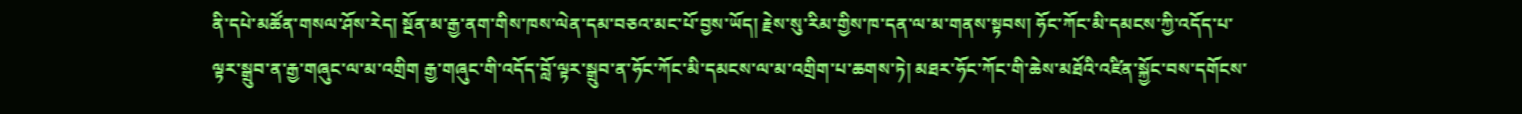ནི་དཔེ་མཚོན་གསལ་ཤོས་རེད། སྔོན་མ་རྒྱ་ནག་གིས་ཁས་ལེན་དམ་བཅའ་མང་པོ་བྱས་ཡོད། རྗེས་སུ་རིམ་གྱིས་ཁ་དན་ལ་མ་གནས་སྟབས། ཧོང་ཀོང་མི་དམངས་ཀྱི་འདོད་པ་ལྟར་སྒྲུབ་ན་རྒྱ་གཞུང་ལ་མ་འགྲིག རྒྱ་གཞུང་གི་འདོད་བློ་ལྟར་སྒྲུབ་ན་ཧོང་ཀོང་མི་དམངས་ལ་མ་འགྲིག་པ་ཆགས་ཏེ། མཐར་ཧོང་ཀོང་གི་ཆེས་མཐོའི་འཛིན་སྐྱོང་བས་དགོངས་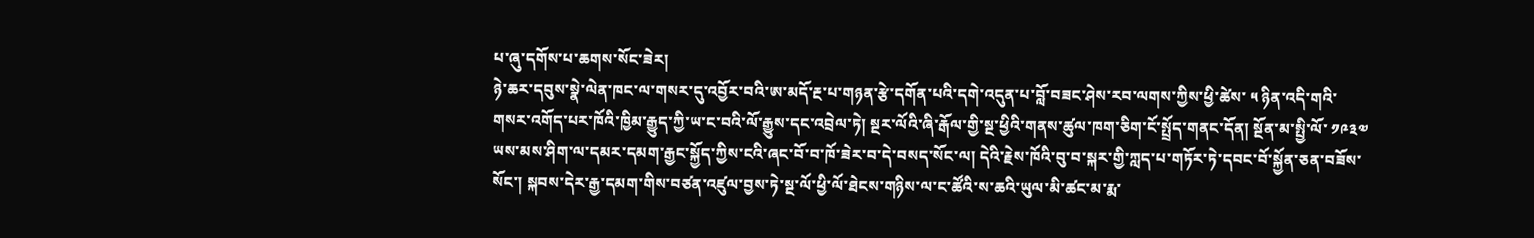པ་ཞུ་དགོས་པ་ཆགས་སོང་ཟེར།
ཉེ་ཆར་དབུས་སྣེ་ལེན་ཁང་ལ་གསར་དུ་འབྱོར་བའི་ཨ་མདོ་རྔ་པ་གཉན་རྩེ་དགོན་པའི་དགེ་འདུན་པ་བློ་བཟང་ཤེས་རབ་ལགས་ཀྱིས་ཕྱི་ཚེས་ ༥ ཉིན་འདི་གའི་གསར་འགོད་པར་ཁོའི་ཁྱིམ་རྒྱུད་ཀྱི་ཡ་ང་བའི་ལོ་རྒྱུས་དང་འབྲེལ་ཏེ། སྔར་ལོའི་ཞི་རྒོལ་གྱི་སྔ་ཕྱིའི་གནས་ཚུལ་ཁག་ཅིག་ངོ་སྤྲོད་གནང་དོན། སྔོན་མ་སྤྱི་ལོ་ ༡༩༣༧ ཡས་མས་ཤིག་ལ་དམར་དམག་རྒྱང་སྐྱོད་ཀྱིས་ངའི་ཞང་བོ་བ་ཁོ་ཟེར་བ་དེ་བསད་སོང་ལ། དེའི་རྗེས་ཁོའི་བུ་བ་སྐར་གྱི་ཀླད་པ་གཏོར་ཏེ་དབང་བོ་སྐྱོན་ཅན་བཟོས་སོང་། སྐབས་དེར་རྒྱ་དམག་གིས་བཙན་འཛུལ་བྱས་ཏེ་སྔ་ལོ་ཕྱི་ལོ་ཐེངས་གཉིས་ལ་ང་ཚོའི་ས་ཆའི་ཡུལ་མི་ཚང་མ་རྨ་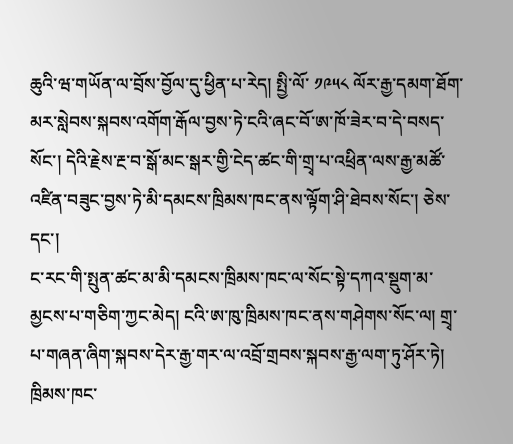ཆུའི་ཝ་གཡོན་ལ་བྲོས་བྱོལ་དུ་ཕྱིན་པ་རེད། སྤྱི་ལོ་ ༡༩༥༨ ལོར་རྒྱ་དམག་ཐོག་མར་སླེབས་སྐབས་འགོག་རྒོལ་བྱས་ཏེ་ངའི་ཞང་བོ་ཨ་ཁོ་ཟེར་བ་དེ་བསད་སོང་། དེའི་རྗེས་རྔ་བ་སྒོ་མང་སྒར་གྱི་ངེད་ཚང་གི་གྲྭ་པ་འཕྲིན་ལས་རྒྱ་མཚོ་འཛིན་བཟུང་བྱས་ཏེ་མི་དམངས་ཁྲིམས་ཁང་ནས་ལྟོག་ཤི་ཐེབས་སོང་། ཅེས་དང་།
ང་རང་གི་སྤུན་ཚང་མ་མི་དམངས་ཁྲིམས་ཁང་ལ་སོང་སྟེ་དཀའ་སྡུག་མ་མྱངས་པ་གཅིག་ཀྱང་མེད། ངའི་ཨ་ཁུ་ཁྲིམས་ཁང་ནས་གཤེགས་སོང་ལ། གྲྭ་པ་གཞན་ཞིག་སྐབས་དེར་རྒྱ་གར་ལ་འབྲོ་གྲབས་སྐབས་རྒྱ་ལག་ཏུ་ཤོར་ཏེ། ཁྲིམས་ཁང་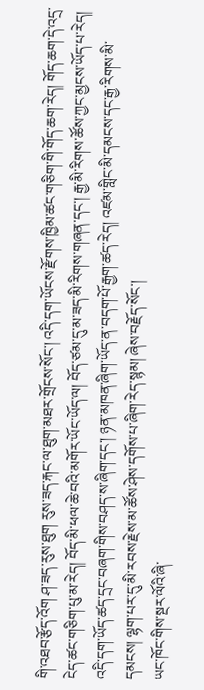གི་འཐབ་རྩོད་འོག ཤ་ཟད་རུས་ཐུག རུས་ཟད་རྐང་ལ་ཐུག་མཐར་གྲོངས་སོང་། འདི་དག་ཡོངས་རྫོགས་ཁྱིམ་ཚང་གཅིག་གི་གོད་ཆག་རེད། གོད་ཆག་དེ་འདྲ་ངེད་ཚང་གཅིག་པུ་མ་རེད། བོད་མི་ཕལ་ཆེ་བའི་མགོར་ཡོང་ཡོད་ལ། བོད་ཙམ་དུ་མ་ཟད་མི་རིགས་གཞན་དང་། རྒྱ་མི་རིགས་ཚོས་ཀྱང་མྱངས་ཡོད་པ་རེད། འདི་དག་ཡོད་ཚད་དྲང་བཞག་གིས་བཤད་ས་ཞིག་དང་། ཉན་མཁན་ཞིག་ཡོད་ན་བདག་པོ་རྒྱག་ཚད་རེད། འཛམ་གླིང་མི་དམངས་དང་རྒྱ་རིགས་མི་དམངས། ལྷག་པར་དུ་མི་རབས་རྗེས་མ་ཚོས་ཤེས་དགོས་པ་ཞིག་རེད་སྙམ། ཞེས་བརྗོད་སོང་།
ཡང་ཁོང་གིས་སྔར་ལོའི་ཞི་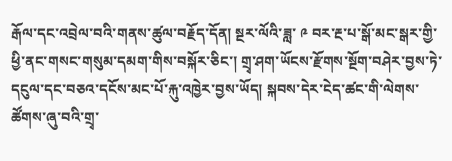རྒོལ་དང་འབྲེལ་བའི་གནས་ཚུལ་བརྗོད་དོན། སྔར་ལོའི་ཟླ་ ༩ བར་རྔ་པ་སྒོ་མང་སྒར་གྱི་ཕྱི་ནང་གསང་གསུམ་དམག་གིས་བསྐོར་ཅིང་། གྲྭ་ཤག་ཡོངས་རྫོགས་སྔོག་བཤེར་བྱས་ཏེ་དངུལ་དང་བཅའ་དངོས་མང་པོ་རྐུ་འཁྱེར་བྱས་ཡོད། སྐབས་དེར་ངེད་ཚང་གི་ལེགས་ཚོགས་ཞུ་བའི་གྲྭ་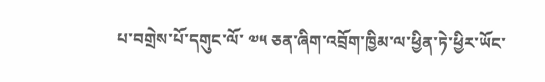པ་བགྲེས་པོ་དགུང་ལོ་ ༧༥ ཅན་ཞིག་འབྲོག་ཁྱིམ་ལ་ཕྱིན་ཏེ་ཕྱིར་ཡོང་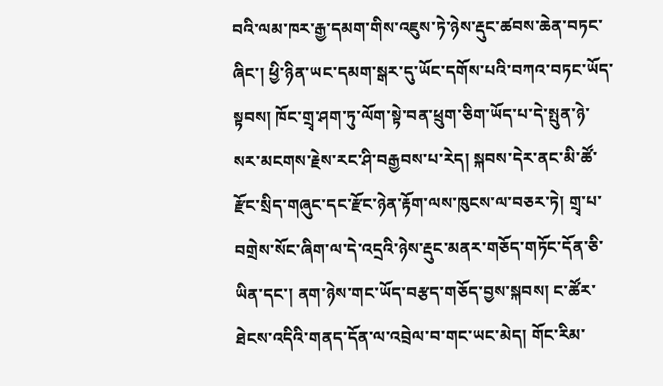བའི་ལམ་ཁར་རྒྱ་དམག་གིས་འཇུས་ཏེ་ཉེས་རྡུང་ཚབས་ཆེན་བཏང་ཞིང་། ཕྱི་ཉིན་ཡང་དམག་སྒར་དུ་ཡོང་དགོས་པའི་བཀའ་བཏང་ཡོད་སྟབས། ཁོང་གྲྭ་ཤག་ཏུ་ལོག་སྟེ་བན་ཕྲུག་ཅིག་ཡོད་པ་དེ་སྤུན་ཉེ་སར་མངགས་རྗེས་རང་ཤི་བརྒྱབས་པ་རེད། སྐབས་དེར་ནང་མི་ཚོ་རྫོང་སྲིད་གཞུང་དང་རྫོང་ཉེན་རྟོག་ལས་ཁུངས་ལ་བཅར་ཏེ། གྲྭ་པ་བགྲེས་སོང་ཞིག་ལ་དེ་འདྲའི་ཉེས་རྡུང་མནར་གཅོད་གཏོང་དོན་ཅི་ཡིན་དང་། ནག་ཉེས་གང་ཡོད་བརྩད་གཅོད་བྱས་སྐབས། ང་ཚོར་ཐེངས་འདིའི་གནད་དོན་ལ་འབྲེལ་བ་གང་ཡང་མེད། གོང་རིམ་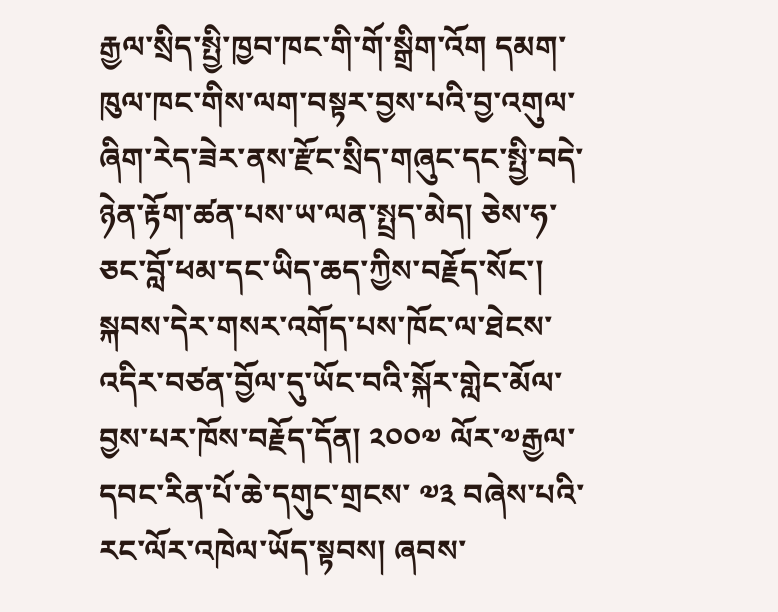རྒྱལ་སྲིད་སྤྱི་ཁྱབ་ཁང་གི་གོ་སྒྲིག་འོག དམག་ཁུལ་ཁང་གིས་ལག་བསྟར་བྱས་པའི་བྱ་འགུལ་ཞིག་རེད་ཟེར་ནས་རྫོང་སྲིད་གཞུང་དང་སྤྱི་བདེ་ཉེན་རྟོག་ཚན་པས་ཡ་ལན་སྤྲད་མེད། ཅེས་ཧ་ཅང་བློ་ཕམ་དང་ཡིད་ཆད་ཀྱིས་བརྗོད་སོང་།
སྐབས་དེར་གསར་འགོད་པས་ཁོང་ལ་ཐེངས་འདིར་བཙན་བྱོལ་དུ་ཡོང་བའི་སྐོར་གླེང་མོལ་བྱས་པར་ཁོས་བརྗོད་དོན། ༢༠༠༧ ལོར་༧རྒྱལ་དབང་རིན་པོ་ཆེ་དགུང་གྲངས་ ༧༣ བཞེས་པའི་རང་ལོར་འཁེལ་ཡོད་སྟབས། ཞབས་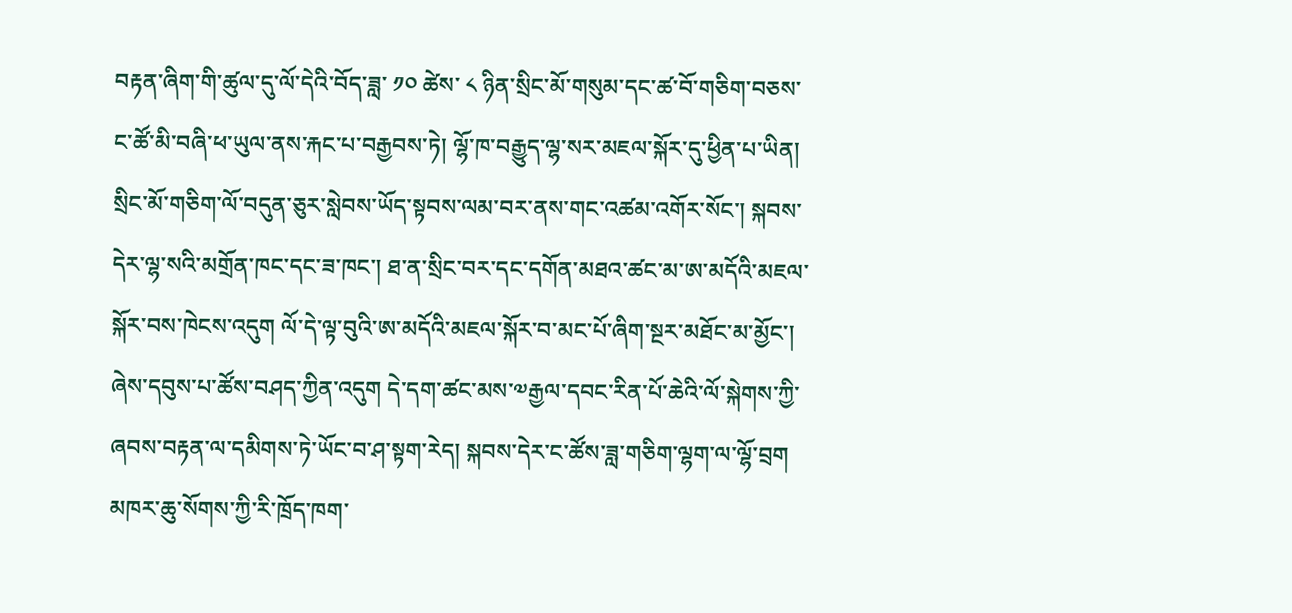བརྟན་ཞིག་གི་ཚུལ་དུ་ལོ་དེའི་བོད་ཟླ་ ༡༠ ཚེས་ ༨ ཉིན་སྲིང་མོ་གསུམ་དང་ཚ་བོ་གཅིག་བཅས་ང་ཚོ་མི་བཞི་ཕ་ཡུལ་ནས་རྐང་པ་བརྒྱབས་ཏེ། ལྷོ་ཁ་བརྒྱུད་ལྷ་སར་མཇལ་སྐོར་དུ་ཕྱིན་པ་ཡིན། སྲིང་མོ་གཅིག་ལོ་བདུན་ཅུར་སླེབས་ཡོད་སྟབས་ལམ་བར་ནས་གང་འཚམ་འགོར་སོང་། སྐབས་དེར་ལྷ་སའི་མགྲོན་ཁང་དང་ཟ་ཁང་། ཐ་ན་སྲིང་བར་དང་དགོན་མཐའ་ཚང་མ་ཨ་མདོའི་མཇལ་སྐོར་བས་ཁེངས་འདུག ལོ་དེ་ལྟ་བུའི་ཨ་མདོའི་མཇལ་སྐོར་བ་མང་པོ་ཞིག་སྔར་མཐོང་མ་མྱོང་། ཞེས་དབུས་པ་ཚོས་བཤད་ཀྱིན་འདུག དེ་དག་ཚང་མས་༧རྒྱལ་དབང་རིན་པོ་ཆེའི་ལོ་སྐེགས་ཀྱི་ཞབས་བརྟན་ལ་དམིགས་ཏེ་ཡོང་བ་ཤ་སྟག་རེད། སྐབས་དེར་ང་ཚོས་ཟླ་གཅིག་ལྷག་ལ་ལྷོ་བྲག མཁར་ཆུ་སོགས་ཀྱི་རི་ཁྲོད་ཁག་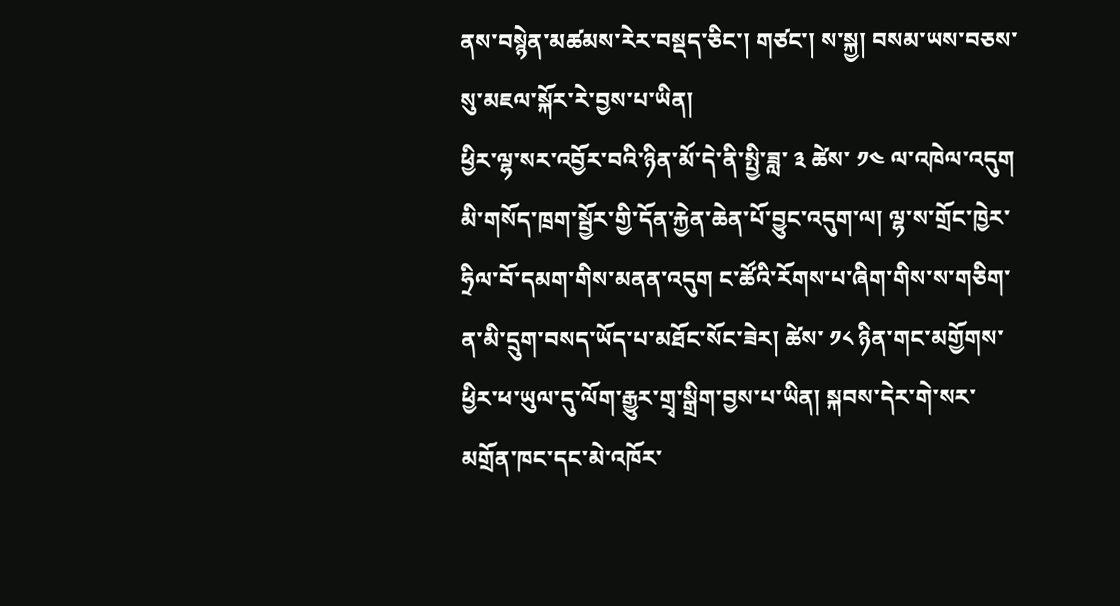ནས་བསྙེན་མཚམས་རེར་བསྡད་ཅིང་། གཙང་། ས་སྐྱ། བསམ་ཡས་བཅས་སུ་མཇལ་སྐོར་རེ་བྱས་པ་ཡིན།
ཕྱིར་ལྷ་སར་འབྱོར་བའི་ཉིན་མོ་དེ་ནི་སྤྱི་ཟླ་ ༣ ཚེས་ ༡༤ ལ་འཁེལ་འདུག མི་གསོད་ཁྲག་སྦྱོར་གྱི་དོན་རྐྱེན་ཆེན་པོ་བྱུང་འདུག་ལ། ལྷ་ས་གྲོང་ཁྱེར་ཧྲིལ་བོ་དམག་གིས་མནན་འདུག ང་ཚོའི་རོགས་པ་ཞིག་གིས་ས་གཅིག་ན་མི་དྲུག་བསད་ཡོད་པ་མཐོང་སོང་ཟེར། ཚེས་ ༡༨ ཉིན་གང་མགྱོགས་ཕྱིར་ཕ་ཡུལ་དུ་ལོག་རྒྱུར་གྲྭ་སྒྲིག་བྱས་པ་ཡིན། སྐབས་དེར་གེ་སར་མགྲོན་ཁང་དང་མེ་འཁོར་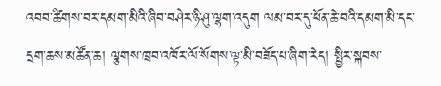འབབ་ཚིགས་བར་དམག་མིའི་ཞིབ་བཤེར་ཉི་ཤུ་ལྷག་འདུག ལམ་བར་དུ་ཕོན་ཆེ་བའི་དམག་མི་དང་དྲག་ཆས་མཚོན་ཆ། ལྕགས་ཁྲབ་འཁོར་ལོ་སོགས་ལྟ་མི་བཟོད་པ་ཞིག་རེད། སྤྱིར་སྐབས་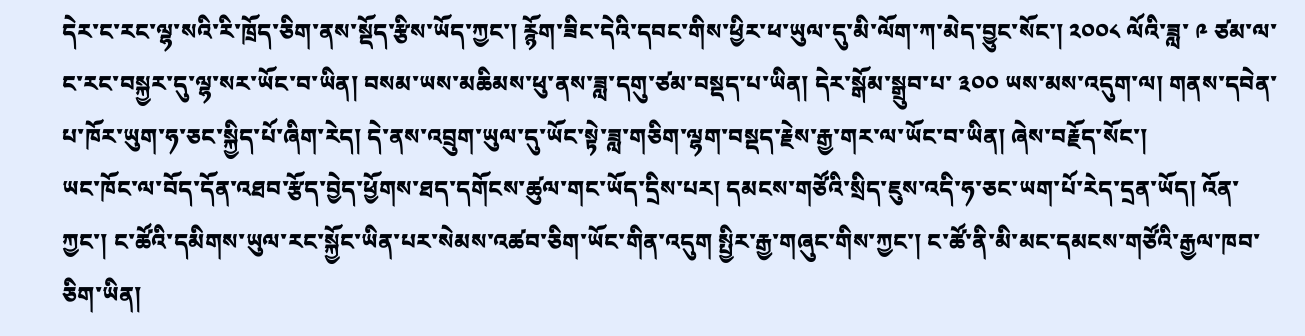དེར་ང་རང་ལྷ་སའི་རི་ཁྲོད་ཅིག་ནས་སྡོད་རྩིས་ཡོད་ཀྱང་། རྙོག་ཟིང་དེའི་དབང་གིས་ཕྱིར་ཕ་ཡུལ་དུ་མི་ལོག་ཀ་མེད་བྱུང་སོང་། ༢༠༠༨ ལོའི་ཟླ་ ༩ ཙམ་ལ་ང་རང་བསྐྱར་དུ་ལྷ་སར་ཡོང་བ་ཡིན། བསམ་ཡས་མཆིམས་ཕུ་ནས་ཟླ་དགུ་ཙམ་བསྡད་པ་ཡིན། དེར་སྒོམ་སྒྲུབ་པ་ ༣༠༠ ཡས་མས་འདུག་ལ། གནས་དབེན་པ་ཁོར་ཡུག་ཧ་ཅང་སྐྱིད་པོ་ཞིག་རེད། དེ་ནས་འབྲུག་ཡུལ་དུ་ཡོང་སྟེ་ཟླ་གཅིག་ལྷག་བསྡད་རྗེས་རྒྱ་གར་ལ་ཡོང་བ་ཡིན། ཞེས་བརྗོད་སོང་།
ཡང་ཁོང་ལ་བོད་དོན་འཐབ་རྩོད་བྱེད་ཕྱོགས་ཐད་དགོངས་ཚུལ་གང་ཡོད་དྲིས་པར། དམངས་གཙོའི་སྲིད་ཇུས་འདི་ཧ་ཅང་ཡག་པོ་རེད་དྲན་ཡོད། འོན་ཀྱང་། ང་ཚོའི་དམིགས་ཡུལ་རང་སྐྱོང་ཡིན་པར་སེམས་འཚབ་ཅིག་ཡོང་གིན་འདུག སྤྱིར་རྒྱ་གཞུང་གིས་ཀྱང་། ང་ཚོ་ནི་མི་མང་དམངས་གཙོའི་རྒྱལ་ཁབ་ཅིག་ཡིན།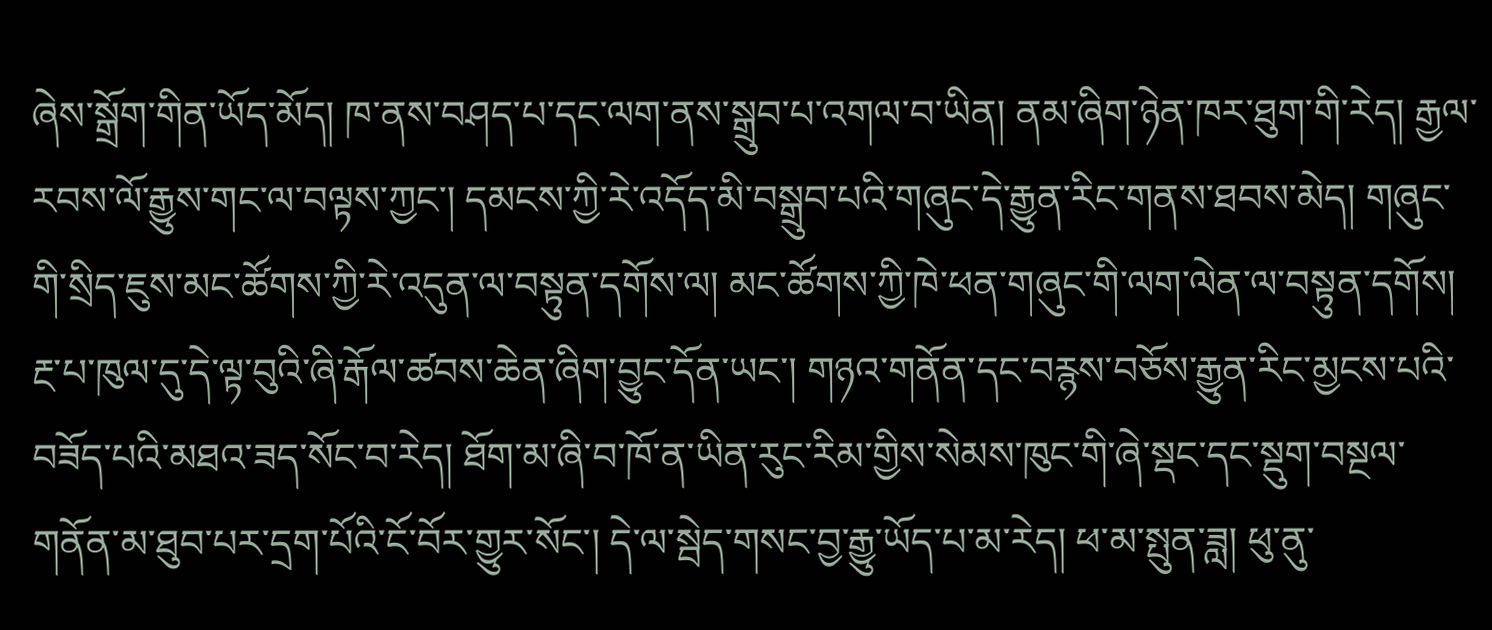ཞེས་སྒྲོག་གིན་ཡོད་མོད། ཁ་ནས་བཤད་པ་དང་ལག་ནས་སྒྲུབ་པ་འགལ་བ་ཡིན། ནམ་ཞིག་ཉེན་ཁར་ཐུག་གི་རེད། རྒྱལ་རབས་ལོ་རྒྱུས་གང་ལ་བལྟས་ཀྱང་། དམངས་ཀྱི་རེ་འདོད་མི་བསྒྲུབ་པའི་གཞུང་དེ་རྒྱུན་རིང་གནས་ཐབས་མེད། གཞུང་གི་སྲིད་ཇུས་མང་ཚོགས་ཀྱི་རེ་འདུན་ལ་བསྟུན་དགོས་ལ། མང་ཚོགས་ཀྱི་ཁེ་ཕན་གཞུང་གི་ལག་ལེན་ལ་བསྟུན་དགོས། རྔ་པ་ཁུལ་དུ་དེ་ལྟ་བུའི་ཞི་རྒོལ་ཚབས་ཆེན་ཞིག་བྱུང་དོན་ཡང་། གཉའ་གནོན་དང་བརྙས་བཅོས་རྒྱུན་རིང་མྱངས་པའི་བཟོད་པའི་མཐའ་ཟད་སོང་བ་རེད། ཐོག་མ་ཞི་བ་ཁོ་ན་ཡིན་རུང་རིམ་གྱིས་སེམས་ཁུང་གི་ཞེ་སྡང་དང་སྡུག་བསྔལ་གནོན་མ་ཐུབ་པར་དྲག་པོའི་ངོ་བོར་གྱུར་སོང་། དེ་ལ་སྦེད་གསང་བྱ་རྒྱུ་ཡོད་པ་མ་རེད། ཕ་མ་སྤུན་ཟླ། ཕུ་ནུ་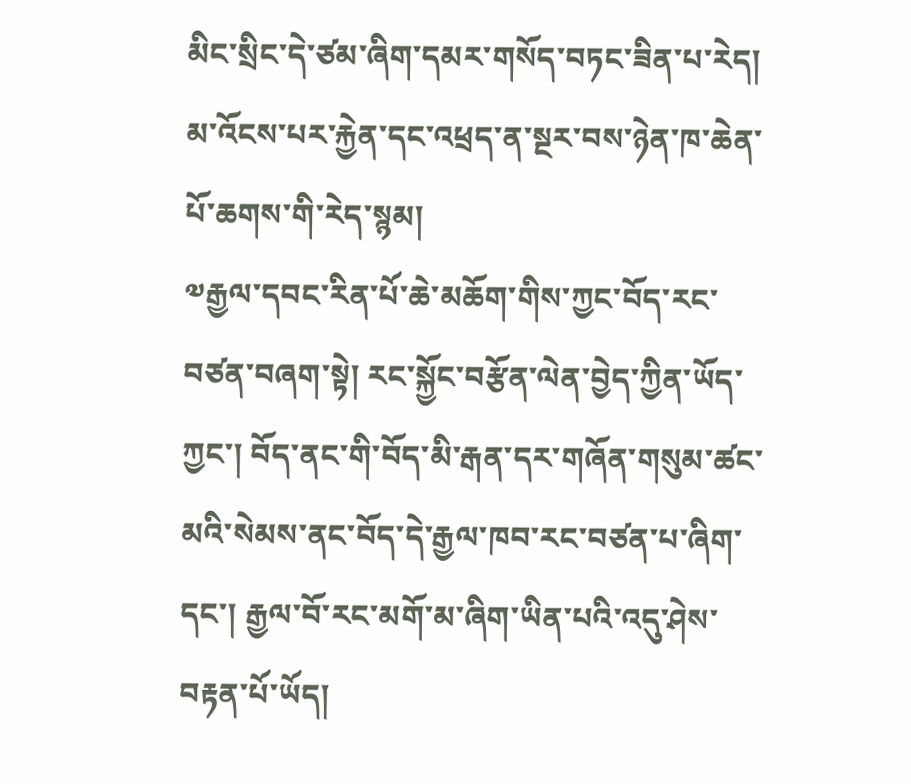མིང་སྲིང་དེ་ཙམ་ཞིག་དམར་གསོད་བཏང་ཟིན་པ་རེད། མ་འོངས་པར་རྐྱེན་དང་འཕྲད་ན་སྔར་བས་ཉེན་ཁ་ཆེན་པོ་ཆགས་གི་རེད་སྙམ།
༧རྒྱལ་དབང་རིན་པོ་ཆེ་མཆོག་གིས་ཀྱང་བོད་རང་བཙན་བཞག་སྟེ། རང་སྐྱོང་བརྩོན་ལེན་བྱེད་ཀྱིན་ཡོད་ཀྱང་། བོད་ནང་གི་བོད་མི་རྒན་དར་གཞོན་གསུམ་ཚང་མའི་སེམས་ནང་བོད་དེ་རྒྱལ་ཁབ་རང་བཙན་པ་ཞིག་དང་། རྒྱལ་བོ་རང་མགོ་མ་ཞིག་ཡིན་པའི་འདུ་ཤེས་བརྟན་པོ་ཡོད།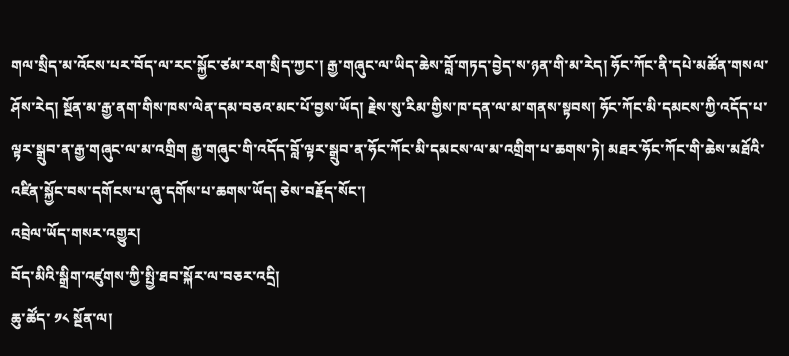གལ་སྲིད་མ་འོངས་པར་བོད་ལ་རང་སྐྱོང་ཙམ་རག་སྲིད་ཀྱང་། རྒྱ་གཞུང་ལ་ཡིད་ཆེས་བློ་གཏད་བྱེད་ས་ཉན་གི་མ་རེད། ཧོང་ཀོང་ནི་དཔེ་མཚོན་གསལ་ཤོས་རེད། སྔོན་མ་རྒྱ་ནག་གིས་ཁས་ལེན་དམ་བཅའ་མང་པོ་བྱས་ཡོད། རྗེས་སུ་རིམ་གྱིས་ཁ་དན་ལ་མ་གནས་སྟབས། ཧོང་ཀོང་མི་དམངས་ཀྱི་འདོད་པ་ལྟར་སྒྲུབ་ན་རྒྱ་གཞུང་ལ་མ་འགྲིག རྒྱ་གཞུང་གི་འདོད་བློ་ལྟར་སྒྲུབ་ན་ཧོང་ཀོང་མི་དམངས་ལ་མ་འགྲིག་པ་ཆགས་ཏེ། མཐར་ཧོང་ཀོང་གི་ཆེས་མཐོའི་འཛིན་སྐྱོང་བས་དགོངས་པ་ཞུ་དགོས་པ་ཆགས་ཡོད། ཅེས་བརྗོད་སོང་།
འབྲེལ་ཡོད་གསར་འགྱུར།
བོད་མིའི་སྒྲིག་འཛུགས་ཀྱི་སྤྱི་ཐབ་སྐོར་ལ་བཅར་འདྲི།
ཆུ་ཚོད་ ༡༨ སྔོན་ལ།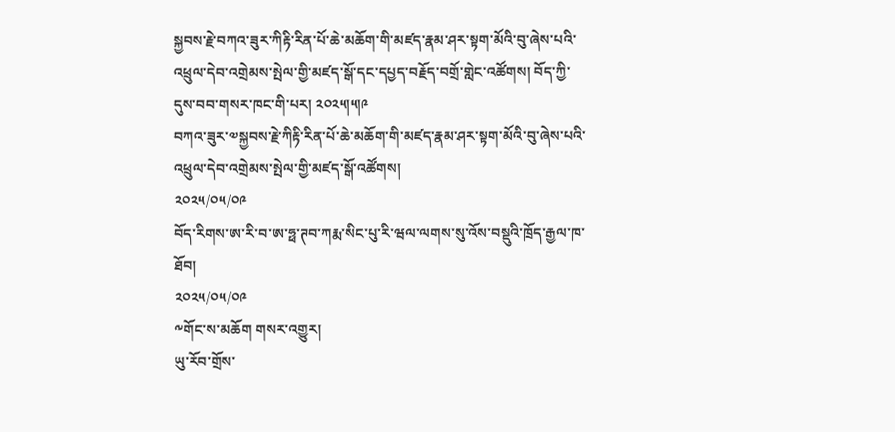སྐྱབས་རྗེ་བཀའ་ཟུར་ཀིརྟི་རིན་པོ་ཆེ་མཆོག་གི་མཛད་རྣམ་ཤར་སྟག་མོའི་བུ་ཞེས་པའི་འཕྲུལ་དེབ་འགྲེམས་སྤེལ་གྱི་མཛད་སྒོ་དང་དཔྱད་བརྗོད་བགྲོ་གླེང་འཚོགས། བོད་ཀྱི་དུས་བབ་གསར་ཁང་གི་པར། ༢༠༢༥།༥།༩
བཀའ་ཟུར་༧སྐྱབས་རྗེ་ཀིརྟི་རིན་པོ་ཆེ་མཆོག་གི་མཛད་རྣམ་ཤར་སྟག་མོའི་བུ་ཞེས་པའི་འཕྲུལ་དེབ་འགྲེམས་སྤེལ་གྱི་མཛད་སྒོ་འཚོགས།
༢༠༢༥/༠༥/༠༩
བོད་རིགས་ཨ་རི་བ་ཨ་ཧྥ་ཊབ་ཀརྨ་སིང་པུ་རི་ཝལ་ལགས་སུ་འོས་བསྡུའི་ཁྲོད་རྒྱལ་ཁ་ཐོབ།
༢༠༢༥/༠༥/༠༩
༸གོང་ས་མཆོག གསར་འགྱུར།
ཡུ་རོབ་གྲོས་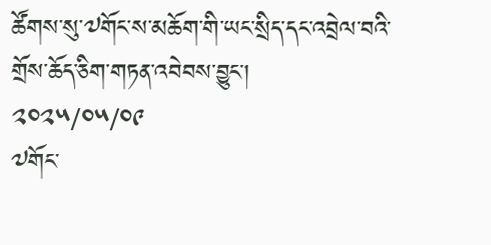ཚོགས་སུ་༧གོང་ས་མཆོག་གི་ཡང་སྲིད་དང་འབྲེལ་བའི་གྲོས་ཆོད་ཅིག་གཏན་འབེབས་བྱུང་།
༢༠༢༥/༠༥/༠༩
༧གོང་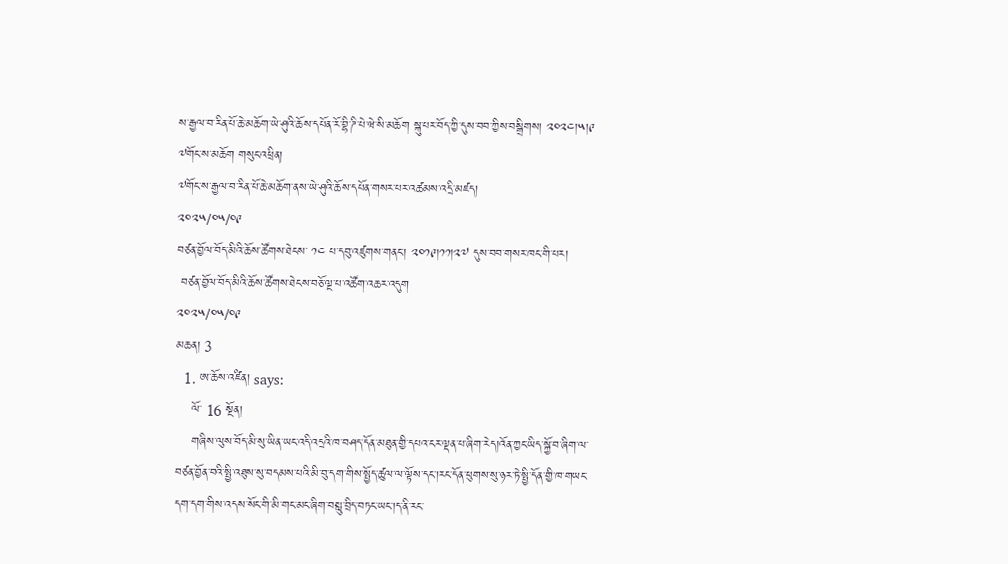ས་རྒྱལ་བ་རིན་པོ་ཆེ་མཆོག་ཡེ་ཤུའི་ཆོས་དཔོན་རོ་བྷི་ཌི་པེ་ཝེ་སི་མཆོག སྐུ་པར་བོད་ཀྱི་དུས་བབ་ཀྱིས་བསྒྲིགས། ༢༠༢༤།༥།༩
༧གོང་ས་མཆོག གསུང་འཕྲིན།
༧གོང་ས་རྒྱལ་བ་རིན་པོ་ཆེ་མཆོག་ནས་ཡེ་ཤུའི་ཆོས་དཔོན་གསར་པར་འཚམས་འདྲི་མཛད།
༢༠༢༥/༠༥/༠༩
བཙན་བྱོལ་བོད་མིའི་ཆོས་ཚོགས་ཐེངས་ ༡༤ པ་དབུ་འཛུགས་གནང་། ༢༠༡༩།༡༡།༢༧ དུས་བབ་གསར་ཁང་གི་པར།
 བཙན་བྱོལ་བོད་མིའི་ཆོས་ཚོགས་ཐེངས་བཅོ་ལྔ་པ་འཚོག་འཆར་འདུག
༢༠༢༥/༠༥/༠༩
མཆན། 3
  1. ཨ་ཆོས་འཛིན། says:
    ལོ་ 16 སྔོན།
    གཞིས་ལུས་བོད་མི་སུ་ཡིན་ཡང་འདི་འདྲའི་ཁ་བཤད་དོན་མཐུན་གྱི་དཔའ་ངར་ལྡན་པ་ཞིག་རེད།འོན་ཀྱང་ཡིད་སྐྱོ་བ་ཞིག་ལ་བཙན་བྱོན་བའི་སྤྱི་འཐུས་སུ་བདམས་པའི་མི་བུ་དག་གིས་སྤྱོད་ཚུལ་ལ་ལྟོས་དང་།རང་དོན་ཕུགས་སུ་ཉར་ཏེ་སྤྱི་དོན་གྱི་ཁ་གཡང་དག་དག་གིས་འདས་སོང་གི་མི་གང་མང་ཞིག་བསླུ་བྲིད་བཏང་ཡང་།ད་ནི་རང་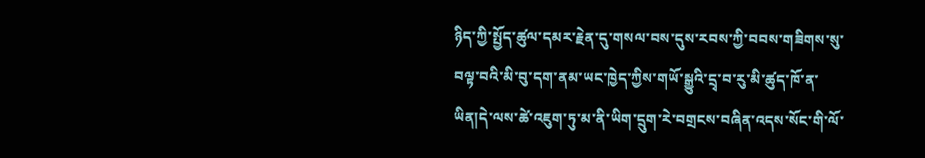ཉིད་ཀྱི་སྤྱོད་ཚུལ་དམར་རྗེན་དུ་གསལ་བས་དུས་རབས་ཀྱི་བབས་གཟིགས་སུ་བལྟ་བའི་མི་བུ་དག་ནམ་ཡང་ཁྱེད་ཀྱིས་གཡོ་སྒྱུའི་དྲྭ་བ་རུ་མི་ཚུད་ཁོ་ན་ཡིན།དེ་ལས་ཚེ་འཇུག་ཏུ་མ་ནི་ཡིག་དྲུག་རེ་བགྲངས་བཞིན་འདས་སོང་གི་ལོ་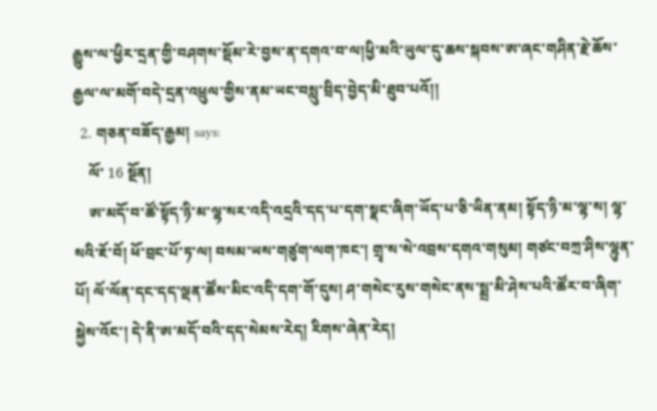རྒྱུས་ལ་ཕྱིར་དྲན་གྱི་བཤགས་སྡོམ་རེ་བྱས་ན་དགའ་བ་ལ།ཕྱི་མའི་ཡུལ་དུ་ཆས་སྐབས་ཨ་ཞང་གཤིན་རྗེ་ཆོས་རྒྱལ་ལ་མགོ་བདེ་དྲན་འཕྲུལ་གྱིས་ནམ་ཡང་བསླུ་བྲིད་བྱེད་མི་ཐུབ་པའོ།།
  2. གཅན་བཟོད་རྒྱམ། says:
    ལོ་ 16 སྔོན།
    ཨ་མདོ་བ་ཚོ་སྟོད་ཉི་མ་ལྷ་སར་འདི་འདྲའི་དད་པ་དག་སྣང་ཞིག་ཡོད་པ་ཅི་ཡིན་ནམ། སྟོད་ཉི་མ་ལྷ་ས། ལྷ་སའི་ཇོ་བོ། ཕོ་བྲང་པོ་ཏ་ལ། བསམ་ཡས་གཙུག་ལག་ཁང་། གྲྭ་ས་སེ་འབྲས་དགའ་གསུམ། གཙང་བཀྲ་ཤིས་ལྷུན་པོ། ལོ་ལོན་དང་དད་ལྡན་ཚོས་མིང་འདི་དག་གོ་དུས། ཤ་གསེང་རུས་གསེང་ནས་སྨྲ་མི་ཤེས་པའི་ཚོར་བ་ཞིག་སྐྱེས་འོང་། དེ་ནི་ཨ་མདོ་བའི་དད་སེམས་རེད། རིགས་ཞེན་རེད།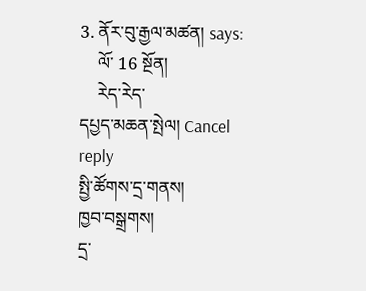3. ནོར་བུ་རྒྱལ་མཚན། says:
    ལོ་ 16 སྔོན།
    རེད་རེད་
དཔྱད་མཆན་སྤེལ། Cancel reply
སྤྱི་ཚོགས་དྲ་གནས།
ཁྱབ་བསྒྲགས།
དྲ་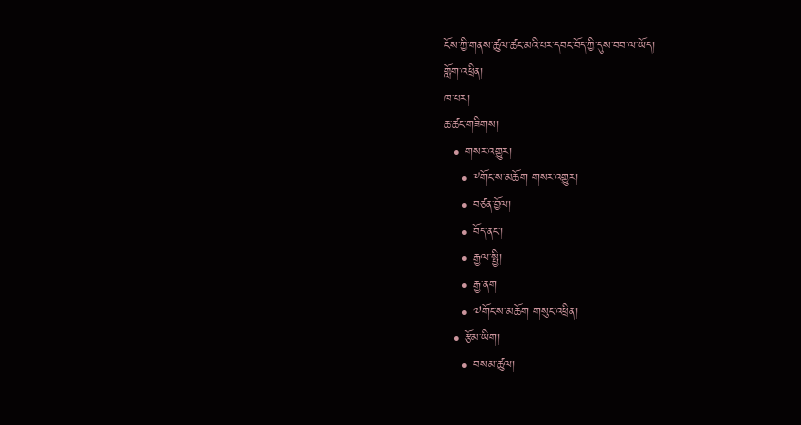ངོས་ཀྱི་གནས་ཚུལ་ཚང་མའི་པར་དབང་བོད་ཀྱི་དུས་བབ་ལ་ཡོད།
གློག་འཕྲིན།
ཁ་པར།
ཆ་ཚང་གཟིགས།
  • གསར་འགྱུར།
    • ༸གོང་ས་མཆོག གསར་འགྱུར།
    • བཙན་བྱོལ།
    • བོད་ནང་།
    • རྒྱལ་སྤྱི།
    • རྒྱ་ནག
    • ༧གོང་ས་མཆོག གསུང་འཕྲིན།
  • རྩོམ་ཡིག།
    • བསམ་ཚུལ།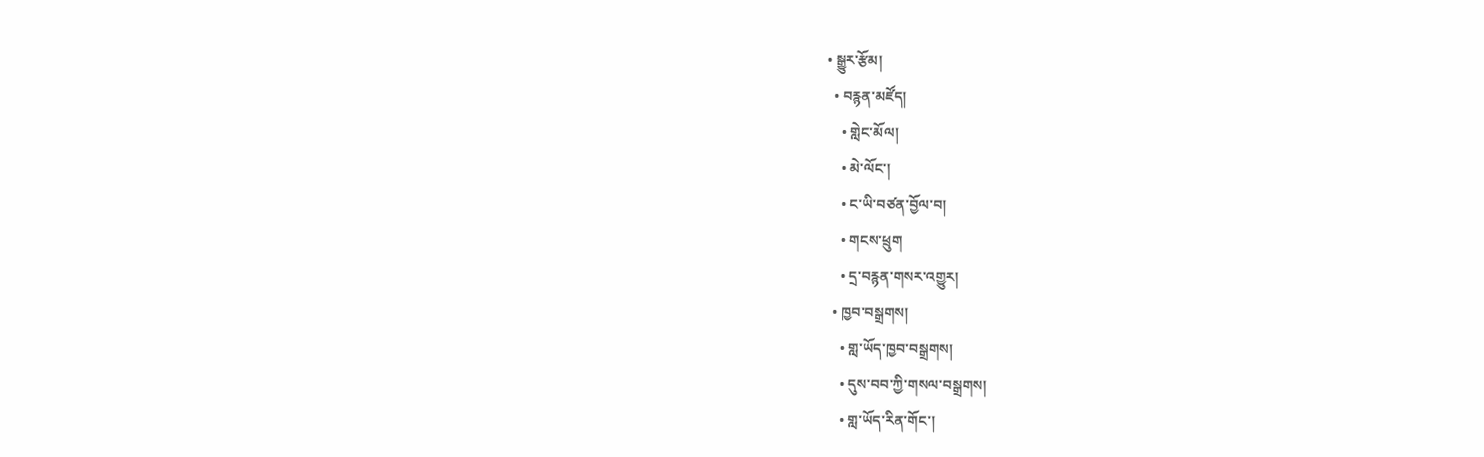• སྒྱུར་རྩོམ།
  • བརྙན་མཛོད།
    • གླེང་མོལ།
    • མེ་ལོང་།
    • ང་ཡི་བཙན་བྱོལ་བ།
    • གངས་ཕྲུག
    • དྲ་བརྙན་གསར་འགྱུར།
  • ཁྱབ་བསྒྲགས།
    • གླ་ཡོད་ཁྱབ་བསྒྲགས།
    • དུས་བབ་ཀྱི་གསལ་བསྒྲགས།
    • གླ་ཡོད་རིན་གོང་།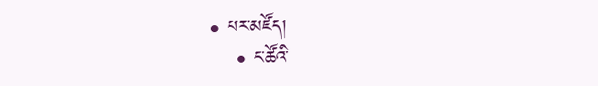• པར་མཛོད།
    • ང་ཚོའི་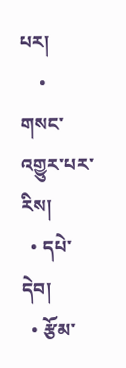པར།
    • གསང་འགྱུར་པར་རིས།
  • དཔེ་དེབ།
  • རྩོམ་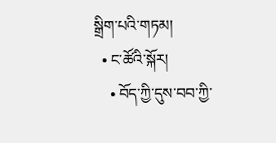སྒྲིག་པའི་གཏམ།
  • ང་ཚོའི་སྐོར།
    • བོད་ཀྱི་དུས་བབ་ཀྱི་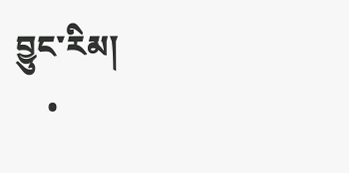བྱུང་རིམ།
    •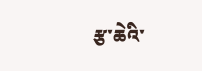རྩ་ཆེའི་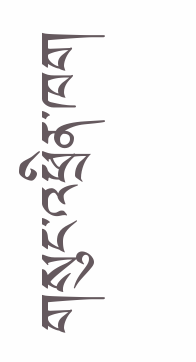གསུང་འཕྲིན་ཁག